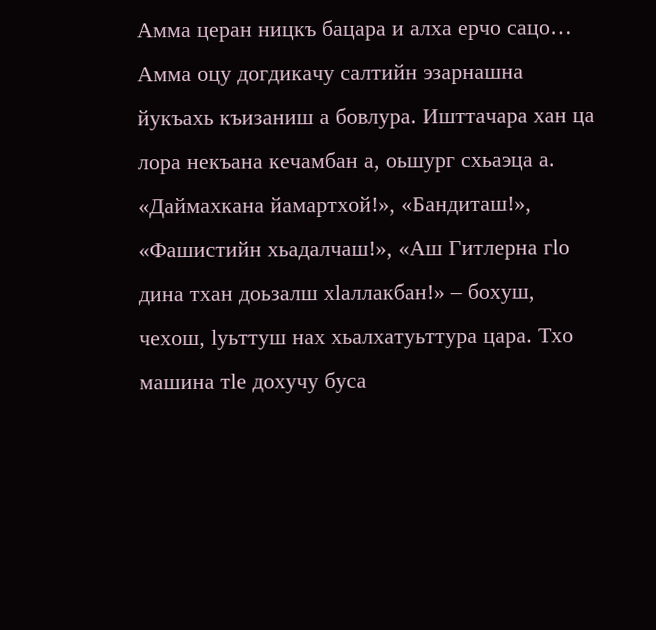Амма церан ницкъ бацара и алха ерчо сацо…
Амма оцу догдикачу салтийн эзарнашна йукъахь къизаниш а бовлура. Ишттачара хан ца лора некъана кечамбан а, оьшург схьаэца а. «Даймахкана йамартхой!», «Бандиташ!», «Фашистийн хьадалчаш!», «Аш Гитлерна гӏо дина тхан доьзалш хӏаллакбан!» – бохуш, чехош, ӏуьттуш нах хьалхатуьттура цара. Тхо машина тӏе дохучу буса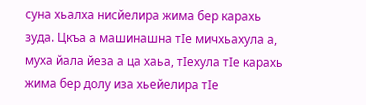суна хьалха нисйелира жима бер карахь зуда. Цкъа а машинашна тӏе мичхьахула а, муха йала йеза а ца хаьа, тӏехула тӏе карахь жима бер долу иза хьейелира тӏе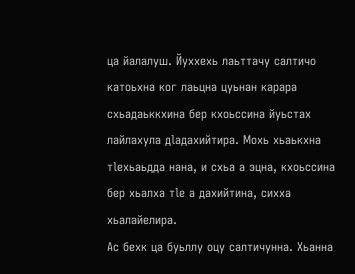ца йалалуш. Йуххехь лаьттачу салтичо катоьхна ког лаьцна цуьнан карара схьадаьккхина бер кхоьссина йуьстах лайлахула дӏадахийтира. Мохь хьаькхна тӏехьаьдда нана, и схьа а эцна, кхоьссина бер хьалха тӏе а дахийтина, сихха хьалайелира.
Ас бехк ца буьллу оцу салтичунна. Хьанна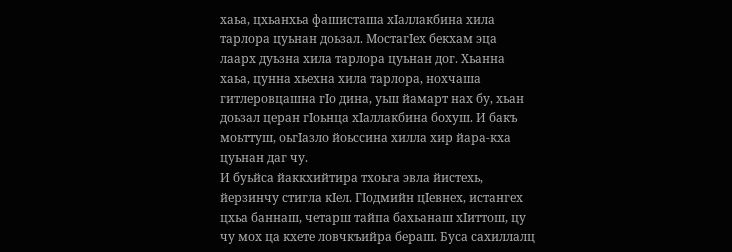хаьа, цхьанхьа фашисташа хӏаллакбина хила тарлора цуьнан доьзал. Мостагӏех бекхам эца лаарх дуьзна хила тарлора цуьнан дог. Хьанна хаьа, цунна хьехна хила тарлора, нохчаша гитлеровцашна гӏо дина, уьш йамарт нах бу, хьан доьзал церан гӏоьнца хӏаллакбина бохуш. И бакъ моьттуш, оьгӏазло йоьссина хилла хир йара-кха цуьнан даг чу.
И буьйса йаккхийтира тхоьга эвла йистехь, йерзинчу стигла кӏел. Гӏодмийн цӏевнех, истангех цхьа баннаш, четарш тайпа бахьанаш хӏиттош, цу чу мох ца кхете ловчкъийра бераш. Буса сахиллалц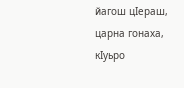йагош цӏераш, царна гонаха, кӏуьро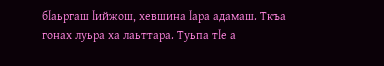бӏаьргаш ӏийжош, хевшина ӏара адамаш. Ткъа гонах луьра ха лаьттара. Туьпа тӏе а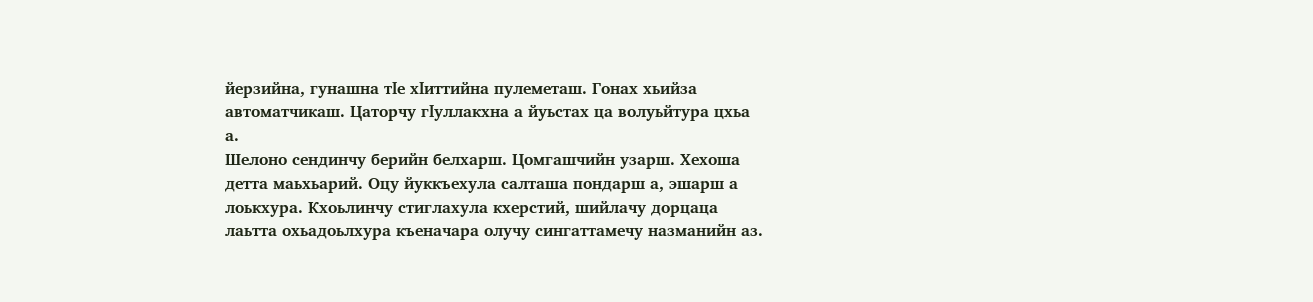йерзийна, гунашна тӏе хӏиттийна пулеметаш. Гонах хьийза автоматчикаш. Цаторчу гӏуллакхна а йуьстах ца волуьйтура цхьа а.
Шелоно сендинчу берийн белхарш. Цомгашчийн узарш. Хехоша детта маьхьарий. Оцу йуккъехула салташа пондарш а, эшарш а лоькхура. Кхоьлинчу стиглахула кхерстий, шийлачу дорцаца лаьтта охьадоьлхура къеначара олучу сингаттамечу назманийн аз.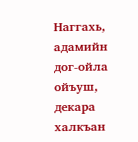Наггахь, адамийн дог-ойла ойъуш, декара халкъан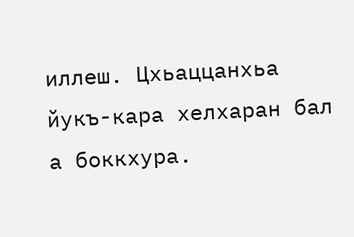иллеш. Цхьаццанхьа йукъ-кара хелхаран бал а боккхура.